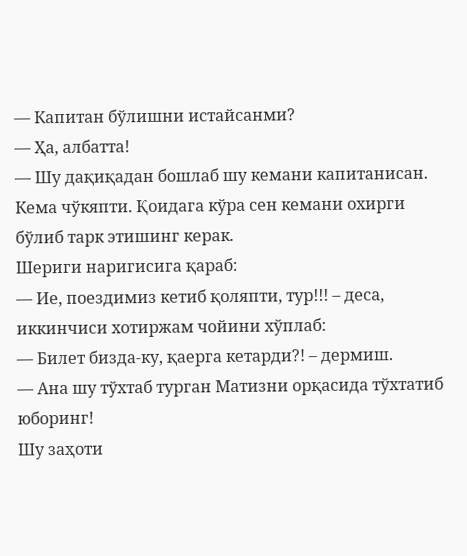— Капитан бўлишни истайсанми?
— Ҳа, албатта!
— Шу дақиқадан бошлаб шу кемани капитанисан. Кема чўкяпти. Қоидага кўра сен кемани охирги бўлиб тарк этишинг керак.
Шериги наригисига қараб:
— Ие, поездимиз кетиб қоляпти, тур!!! – деса, иккинчиси хотиржам чойини хўплаб:
— Билет бизда-ку, қаерга кетарди?! – дермиш.
— Ана шу тўхтаб турган Матизни орқасида тўхтатиб юборинг!
Шу заҳоти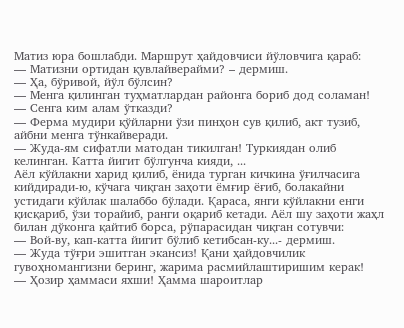Матиз юра бошлабди. Маршрут ҳайдовчиси йўловчига қараб:
— Матизни ортидан қувлайверайми? – дермиш.
— Ҳа, бўривой, йўл бўлсин?
— Менга қилинган туҳматлардан районга бориб дод соламан!
— Сенга ким алам ўтказди?
— Ферма мудири қўйларни ўзи пинҳон сув қилиб, акт тузиб, айбни менга тўнкайверади.
— Жуда-ям сифатли матодан тикилган! Туркиядан олиб келинган. Катта йигит бўлгунча кияди, ...
Аёл кўйлакни харид қилиб, ёнида турган кичкина ўғилчасига кийдиради-ю, кўчага чиқган заҳоти ёмғир ёғиб, болакайни устидаги кўйлак шалаббо бўлади. Қараса, янги кўйлакни енги қисқариб, ўзи торайиб, ранги оқариб кетади. Аёл шу заҳоти жаҳл билан дўконга қайтиб борса, рўпарасидан чиқган сотувчи:
— Вой-ву, кап-катта йигит бўлиб кетибсан-ку...- дермиш.
— Жуда тўғри эшитган экансиз! Қани ҳайдовчилик гувоҳномангизни беринг, жарима расмийлаштиришим керак!
— Ҳозир ҳаммаси яхши! Ҳамма шароитлар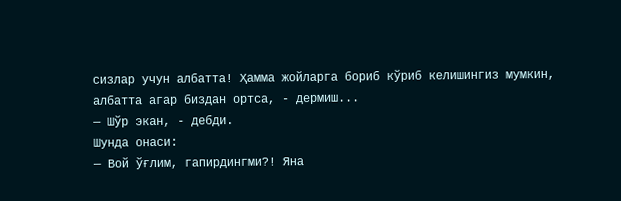сизлар учун албатта! Ҳамма жойларга бориб кўриб келишингиз мумкин, албатта агар биздан ортса, - дермиш...
— Шўр экан, - дебди.
Шунда онаси:
— Вой ўғлим, гапирдингми?! Яна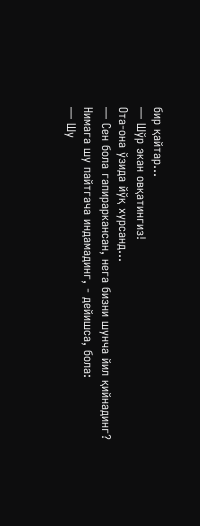бир қайтар...
— Шўр экан овқатингиз!
Ота-она ўзида йўқ хурсанд...
— Сен бола гапираркансан, нега бизни шунча йил қийнадинг? Нимага шу пайтгача индамадинг, - дейишса, бола:
— Шу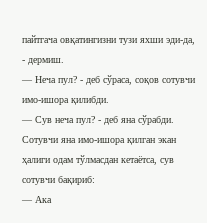пайтгача овқатингизни тузи яхши эди-да, - дермиш.
— Неча пул? - деб сўраса, соқов сотувчи имо-ишора қилибди.
— Сув неча пул? - деб яна сўрабди.
Сотувчи яна имо-ишора қилган экан ҳалиги одам тўлмасдан кетаётса, сув сотувчи бақириб:
— Ака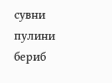сувни пулини бериб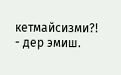кетмайсизми?! - дер эмиш.